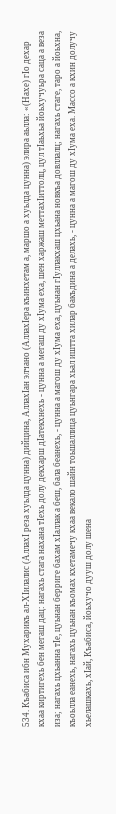534. Къабиса ибн Мухарикъ ал-ХIилалис (АллахI реза хуьлда цунна) дийцина, АллахIан элчано (АллахIера къинхетам а, маршо а хуьлда цунна) элира аьлла: «(Нахе) гIо дехар кхаа киртигехь бен мегаш дац: нагахь стага нахана тIехь долу декхарш дIатекхнехь - цунна а мегаш ду хIума еха, шен харжаш меттахIиттолц, цул тIаьхьа йоьхучуьра саца а веза иза; нагахь цхьанна тIе, цуьнан берриге бахам хIаллак а беш, бала беанехь, - цунна а магош ду хIума еха, цуьнан гIуллакхаш цхьана новкъа довллалц; нагахь стаге, таро а йоьхна, къоьлла еанехь, нагахь цуьнан къомах кхетамечу кхаа векало шайн тоьшаллица цуьнгара хьал иштта хилар бакъдина а делахь, - цунна а магош ду хIума еха. Массо а кхин долучу хьелашкахь, хIай, Къабиса, йоьхучо дууш долу шена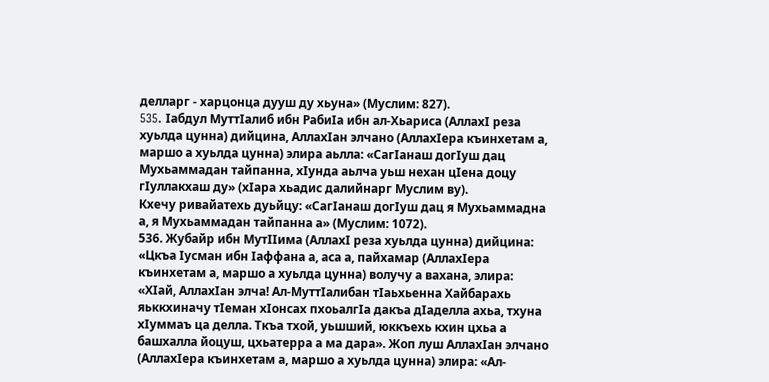делларг - харцонца дууш ду хьуна» (Муслим: 827).
535. Iабдул МуттIалиб ибн РабиIа ибн ал-Хьариса (АллахI реза хуьлда цунна) дийцина, АллахIан элчано (АллахIера къинхетам а, маршо а хуьлда цунна) элира аьлла: «СагIанаш догIуш дац Мухьаммадан тайпанна, хIунда аьлча уьш нехан цIена доцу гIуллакхаш ду» (хIара хьадис далийнарг Муслим ву).
Кхечу ривайатехь дуьйцу: «СагIанаш догIуш дац я Мухьаммадна а, я Мухьаммадан тайпанна а» (Муслим: 1072).
536. Жубайр ибн МутIIима (АллахI реза хуьлда цунна) дийцина: «Цкъа Iусман ибн Iаффана а, аса а, пайхамар (АллахIера къинхетам а, маршо а хуьлда цунна) волучу а вахана, элира: «ХIай, АллахIан элча! Ал-МуттIалибан тIаьхьенна Хайбарахь яьккхиначу тIеман хIонсах пхоьалгIа дакъа дIаделла ахьа, тхуна хIуммаъ ца делла. Ткъа тхой, уьшший, юккъехь кхин цхьа а башхалла йоцуш, цхьатерра а ма дара». Жоп луш АллахIан элчано (АллахIера къинхетам а, маршо а хуьлда цунна) элира: «Ал-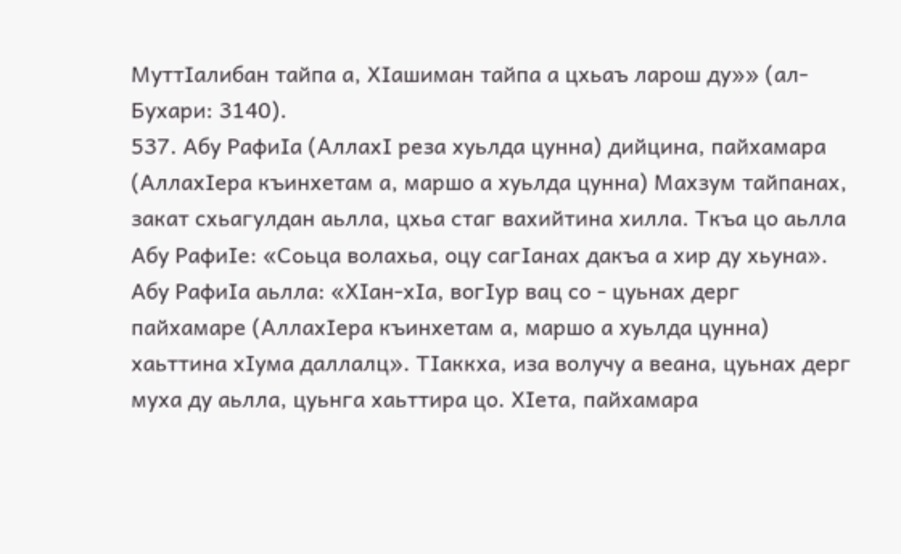МуттIалибан тайпа а, ХIашиман тайпа а цхьаъ ларош ду»» (ал-Бухари: 3140).
537. Абу РафиIа (АллахI реза хуьлда цунна) дийцина, пайхамара (АллахIера къинхетам а, маршо а хуьлда цунна) Махзум тайпанах, закат схьагулдан аьлла, цхьа стаг вахийтина хилла. Ткъа цо аьлла Абу РафиIе: «Соьца волахьа, оцу сагIанах дакъа а хир ду хьуна». Абу РафиIа аьлла: «ХIан-хIа, вогIур вац со - цуьнах дерг пайхамаре (АллахIера къинхетам а, маршо а хуьлда цунна) хаьттина хIума даллалц». ТIаккха, иза волучу а веана, цуьнах дерг муха ду аьлла, цуьнга хаьттира цо. ХIета, пайхамара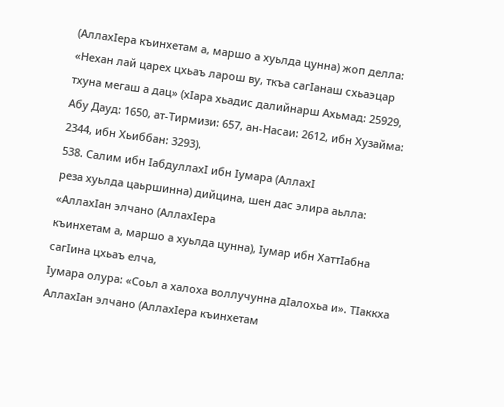(АллахIера къинхетам а, маршо а хуьлда цунна) жоп делла: «Нехан лай царех цхьаъ ларош ву, ткъа сагIанаш схьаэцар тхуна мегаш а дац» (хIара хьадис далийнарш Ахьмад: 25929, Абу Дауд: 1650, ат-Тирмизи: 657, ан-Насаи: 2612, ибн Хузайма: 2344, ибн Хьиббан: 3293).
538. Салим ибн IабдуллахI ибн Iумара (АллахI
реза хуьлда цаьршинна) дийцина, шен дас элира аьлла: «АллахIан элчано (АллахIера
къинхетам а, маршо а хуьлда цунна), Iумар ибн ХаттIабна сагIина цхьаъ елча,
Iумара олура: «Соьл а халоха воллучунна дIалохьа и». ТIаккха АллахIан элчано (АллахIера къинхетам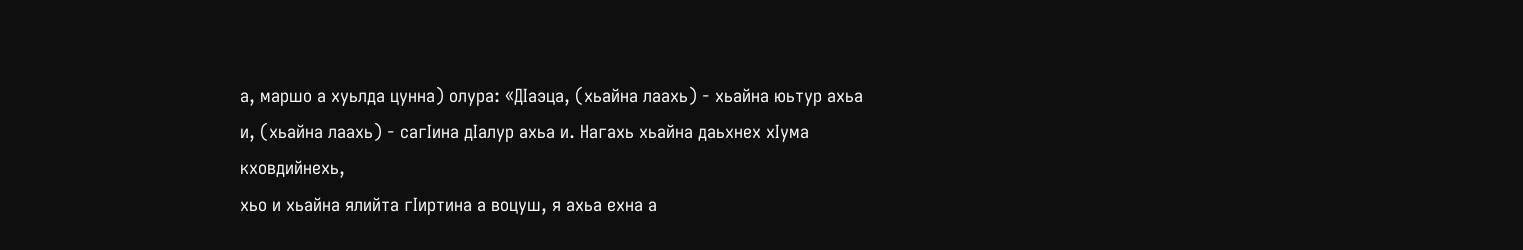а, маршо а хуьлда цунна) олура: «ДIаэца, (хьайна лаахь) - хьайна юьтур ахьа
и, (хьайна лаахь) - сагIина дIалур ахьа и. Нагахь хьайна даьхнех хIума кховдийнехь,
хьо и хьайна ялийта гIиртина а воцуш, я ахьа ехна а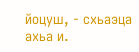йоцуш, - схьаэца ахьа и.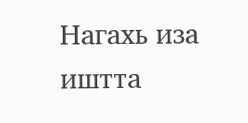Нагахь иза иштта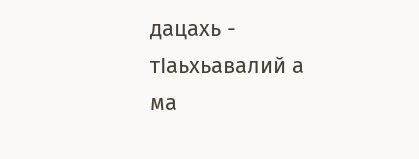дацахь - тIаьхьавалий а ма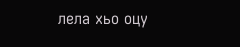лела хьо оцу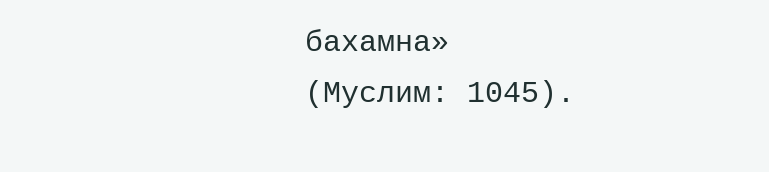бахамна»
(Муслим: 1045).